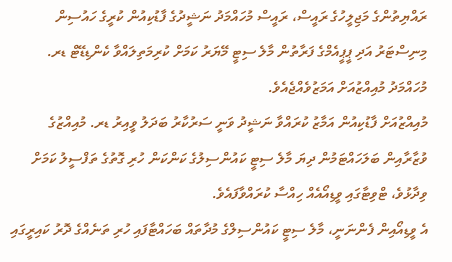ރައްޔިތުންގެ މަޖިލީހުގެ ރައީސް، ރައީސް މުހައްމަދު ނަޝީދުގެ ފާޑުކިއުން ކުރީގެ ހައުސިން މިނިސްޓަރު އަދި ޕީޕީއެމްގެ ފަރާތުން މާލެ ސިޓީ މޭޔަރު ކަމަށް ކުރިމަތިލައްވާ ކެންޑިޑޭޓް ޑރ. މުހައްމަދު މުއިއްޒުއަށް އަމަޒުވެއްޖެއެވެ.
މުއިއްޒުއަށް ފާޑުކިއުން އަމާޒު ކުރައްވާ ނަޝީދު ވަނީ ސަރުކާރު ބަދަލު ވީއިރު ޑރ. މުއިއްޒުގެ ވުޒާރާއިން ބަލަހައްޓަމުން ދިޔަ މާލެ ސިޓީ ކައުންސިލުގެ ކަންކަން ހުރި ގޮތުގެ ތަފްސީލު ކަމަށް ވިދާޅުވެ، ޓްވިޓާގައި ވީޑިއޯއެއް ހިއްސާ ކުރައްވާފައެވެ.
އެ ވީޑިއޯއިން ފެންނަނީ، މާލެ ސިޓީ ކައުންސިލްގެ މުދާތައް ބަހައްޓާފައި ހުރި ތަނެއްގެ ދޮރު ކައިރީގައި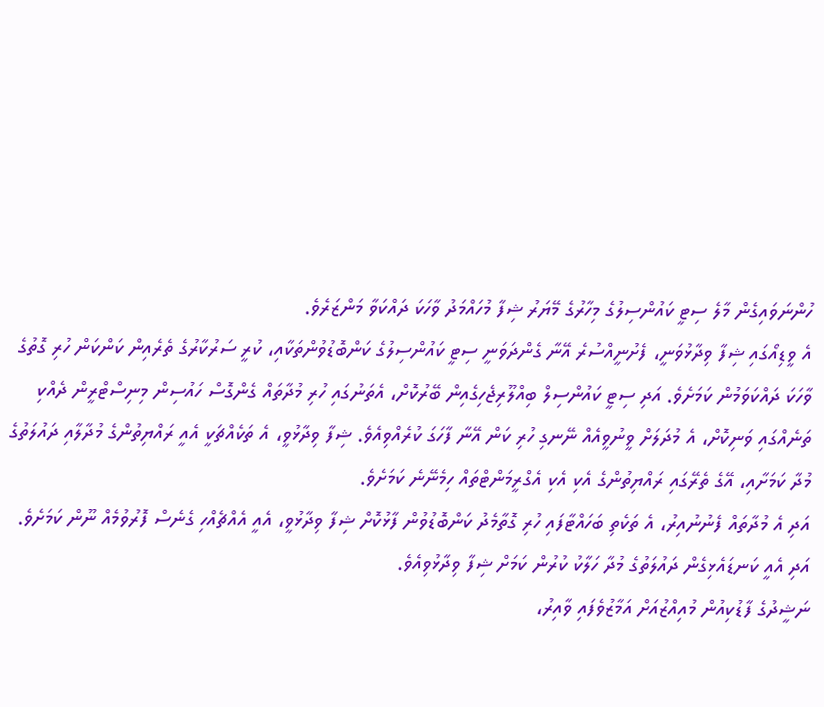ހުންނަވައިގެން މާލެ ސިޓީ ކައުންސިލުގެ މިހާރުގެ މޭޔަރު ޝިފާ މުހައްމަދު ވާހަކަ ދައްކަވާ މަންޒަރެވެ.
އެ ވީޑިއޯގައި ޝިފާ ވިދާޅުވަނީ، ފެށުނީއްސުރެ އޭނާ ގެންދަވަނީ ސިޓީ ކައުންސިލުގެ ކަންބޮޑުވުންތަކާއި، ކުރީ ސަރުކާރުގެ ތެރެއިން ކަންކަން ހުރި ގޮތުގެ ވާހަކަ ދައްކަވަމުން ކަމަށެވެ. އަދި ސިޓީ ކައުންސިލް ބިއްލޫރިޖެހިގެއިން ބޭރުކޮށް، އެތަނުގައި ހުރި މުދާތައް ގެންގޮސް ހައުސިން މިނިސްޓްރީން ދެއްކި ތަނެއްގައި ވަނިކޮށް، އެ މުދަލަށް ވީނުވީއެއް ނޭނގި ހުރި ކަން އޭނާ ފާހަގަ ކުރެއްވިއެވެ. ޝިފާ ވިދާޅުވީ، އެ ތަކެއްޗަކީ އެއީ ރައްޔިތުންގެ މުދާލާއި ދައުލަތުގެ މުދާ ކަމަށާއި، އޭގެ ތެރޭގައި ރައްޔިތުންގެ އެކި އެކި އެގްރީމަންޓްތައް ހިމެނޭނެ ކަމަށެވެ.
އަދި އެ މުދާތައް ފެނުނުއިރު، އެ ތަކެތި ބަހައްޓާފައި ހުރި ގޮތާމެދު ކަންބޮޑުވުން ފާޅުކޮށް ޝިފާ ވިދާޅުވީ، އެއީ އެއްޗެއްހި ގެނެސް ފޮރުވުމެއް ނޫން ކަމަށެވެ. އަދި އެއީ ކަނޑައެޅިގެން ދައުލަތުގެ މުދާ ހަލާކު ކުރުން ކަމަށް ޝިފާ ވިދާޅުވިއެވެ.
ނަޝީދުގެ ފާޑުކިއުން މުއިއްޒުއަށް އަމާޒުވެފައި ވާއިރު،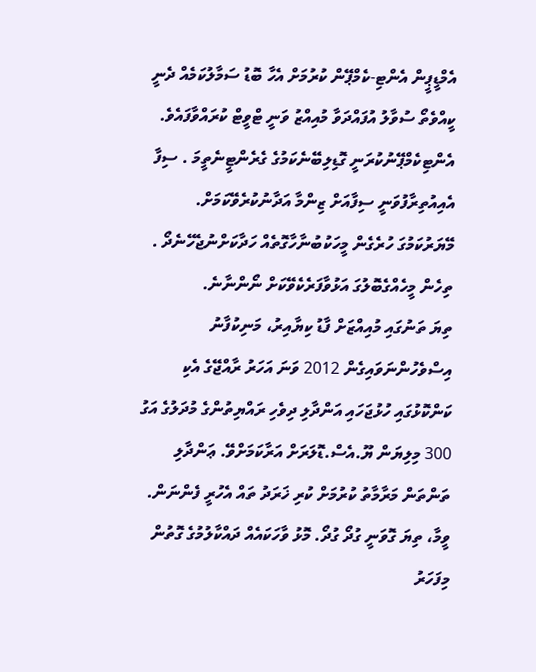އެމްޑީޕީން އެންޓި-ކެމްޕޭން ކުރުމަށް އެހާ ބޮޑު ސަމާލުކަމެއް ދެނީ ކީއްވެތޯ ސުވާލު އުފައްދަވާ މުއިއްޒު ވަނީ ޓްވީޓް ކުރައްވާފައެވެ.
އެންޓިކެމްޕޭނުކުރަނީ ގޮޑިލިބޭނެކަމުގެ ގެރެންޓީނެތީމަ . ސިފާ އެއިއުތިރާފުވަނީ ސިފާއަށް ޒިންމާ އަދާނުކުރެވޭކަމަށް. މޭޔަރުކަމުގަ ހުރެގެން މީހަކުބުނާހާގޮތެއް ހަދާކަށްނުޖެހޭނެދޯ . ތިހެން މީހެއްގެބޮލުގަ އަޅުވާފަރެކެވޭކަށް ނޯންނާނެ.
ތިޔަ ތަނުގައި މުއިއްޒަށް ފާޑު ކިޔާއިރު، މަނިކުފާނު އިސްވެހުންނަވައިގެން 2012 ވަނަ އަހަރު ރާއްޖޭގެ އެކި ކަންކޮޅުގައި ހުޅުޖަހައި އަންދާލި ދިވެހި ރައްޔިތުންގެ މުދަލުގެ އަގު 300 މިލިޔަން ޔޫ.އެސް.ޑޮލަރަށް އަރާކަމަށްވޭ. ޢަންދާލި ތަންތަން މަރާމާތު ކުރުމަށް ކުރި ޚަރަދު ތައް އެހުރީ ފެންނަން. ވީމާ، ތިޔަ ގޮވަނީ ގުދޯ ގުދޯ. މޮޅު ވާހަކައެއް ދައްކާލުމުގެ ގޮތުން މިފަހަރު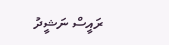ރައީސް ނަޝީދު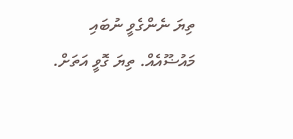ތިޔަ ނެންގެވީ ނުބައި މައުޟޫއެއް. ތިޔަ ގޮވީ އަތަށް.